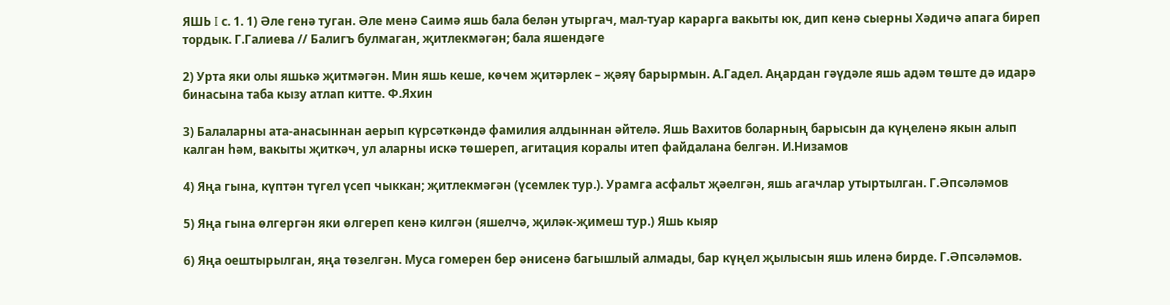ЯШЬ I с. 1. 1) Әле генә туган. Әле менә Саимә яшь бала белән утыргач, мал-туар карарга вакыты юк, дип кенә сыерны Хәдичә апага биреп тордык. Г.Галиева // Балигъ булмаган, җитлекмәгән; бала яшендәге

2) Урта яки олы яшькә җитмәгән. Мин яшь кеше, көчем җитәрлек – җәяү барырмын. А.Гадел. Аңардан гәүдәле яшь адәм төште дә идарә бинасына таба кызу атлап китте. Ф.Яхин

3) Балаларны ата-анасыннан аерып күрсәткәндә фамилия алдыннан әйтелә. Яшь Вахитов боларның барысын да күңеленә якын алып калган һәм, вакыты җиткәч, ул аларны искә төшереп, агитация коралы итеп файдалана белгән. И.Низамов

4) Яңа гына, күптән түгел үсеп чыккан; җитлекмәгән (үсемлек тур.). Урамга асфальт җәелгән, яшь агачлар утыртылган. Г.Әпсәләмов

5) Яңа гына өлгергән яки өлгереп кенә килгән (яшелчә, җиләк-җимеш тур.) Яшь кыяр

6) Яңа оештырылган, яңа төзелгән. Муса гомерен бер әнисенә багышлый алмады, бар күңел җылысын яшь иленә бирде. Г.Әпсәләмов.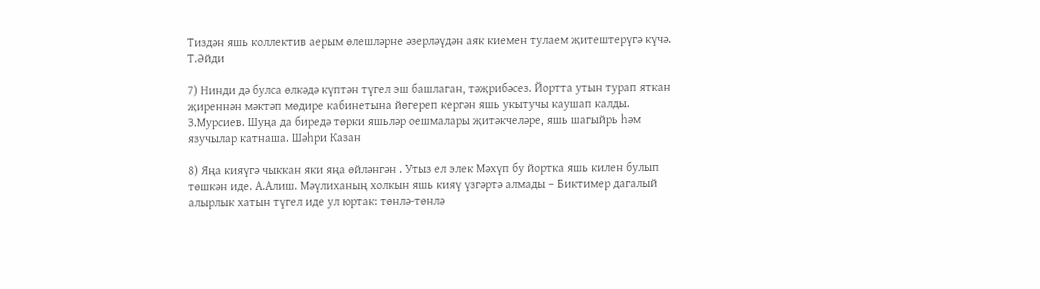Тиздән яшь коллектив аерым өлешләрне әзерләүдән аяк киемен тулаем җитештерүгә күчә. Т.Әйди

7) Нинди дә булса өлкәдә күптән түгел эш башлаган, тәҗрибәсез. Йортта утын турап яткан җиреннән мәктәп мөдире кабинетына йөгереп кергән яшь укытучы каушап калды. З.Мурсиев. Шуңа да биредә төрки яшьләр оешмалары җитәкчеләре, яшь шагыйрь һәм язучылар катнаша. Шәһри Казан

8) Яңа кияүгә чыккан яки яңа өйләнгән . Утыз ел элек Мәхүп бу йортка яшь килен булып төшкән иде. А.Алиш. Мәүлиханың холкын яшь кияү үзгәртә алмады – Биктимер дагалый алырлык хатын түгел иде ул юртак: төнлә-төнлә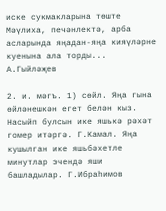иске сукмакларына төште Мәүлиха, печәнлектә, арба асларында яңадан-яңа кияүләрне куенына ала торды... А.Гыйләҗев

2. и. мәгъ. 1) сөйл. Яңа гына өйләнешкән егет белән кыз. Насыйп булсын ике яшькә рәхәт гомер итәргә. Г.Камал. Яңа кушылган ике яшьбәхетле минутлар эчендә яши башладылар. Г.Ибраһимов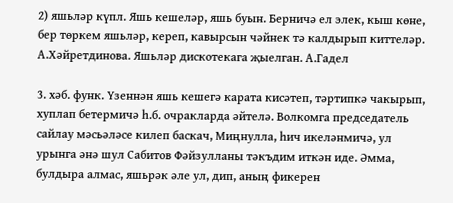2) яшьләр күпл. Яшь кешеләр, яшь буын. Берничә ел элек, кыш көне, бер төркем яшьләр, кереп, кавырсын чәйнек тә калдырып киттеләр. А.Хәйретдинова. Яшьләр дискотекага җыелган. А.Гадел

3. хәб. функ. Үзеннән яшь кешегә карата кисәтеп, тәртипкә чакырып, хуплап бетермичә һ.б. очракларда әйтелә. Волкомга председатель сайлау мәсьәләсе килеп баскач, Миңнулла, һич икеләнмичә, ул урынга әнә шул Сабитов Фәйзулланы тәкъдим иткән иде. Әмма, булдыра алмас, яшьрәк әле ул, дип, аның фикерен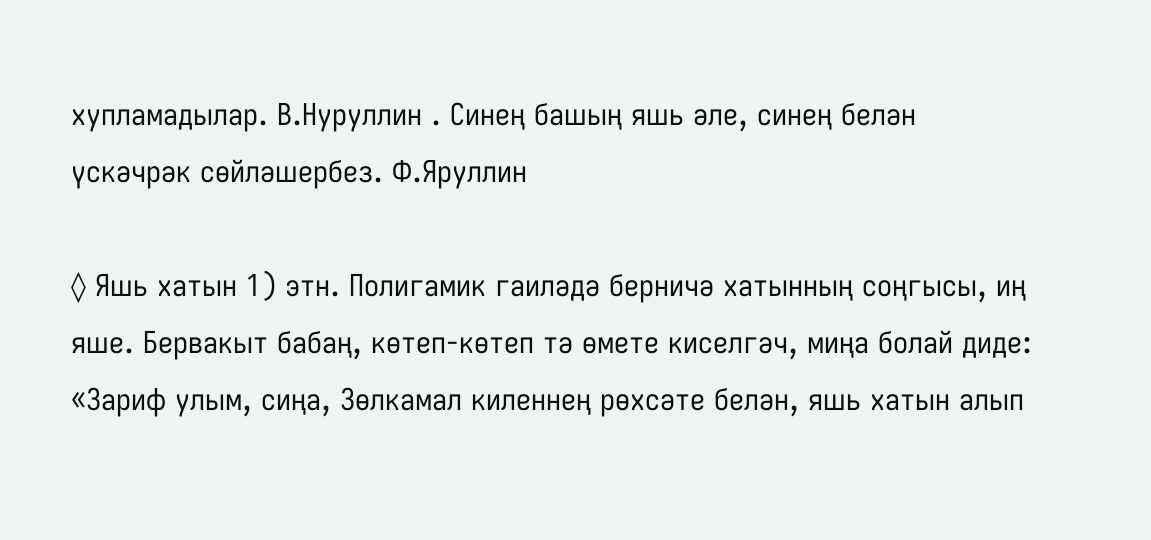хупламадылар. В.Нуруллин . Синең башың яшь әле, синең белән үскәчрәк сөйләшербез. Ф.Яруллин

◊ Яшь хатын 1) этн. Полигамик гаиләдә берничә хатынның соңгысы, иң яше. Бервакыт бабаң, көтеп-көтеп тә өмете киселгәч, миңа болай диде: «Зариф улым, сиңа, Зөлкамал киленнең рөхсәте белән, яшь хатын алып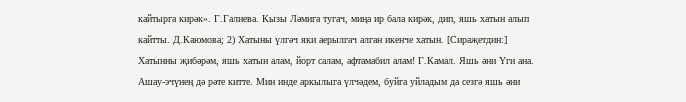кайтырга кирәк». Г.Галиева. Кызы Ләмига тугач, миңа ир бала кирәк, дип, яшь хатын алып кайтты. Д.Каюмова; 2) Хатыны үлгәч яки аерылгач алган икенче хатын. [Сираҗетдин:] Хатынны җибәрәм, яшь хатын алам, йорт салам, афтамабил алам! Г.Камал. Яшь әни Үги ана. Ашау-эчүнең дә рәте китте. Мин инде аркылыга үлчәдем, буйга уйладым да сезгә яшь әни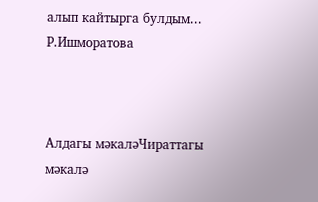алып кайтырга булдым... Р.Ишморатова



Алдагы мәкаләЧираттагы мәкалә